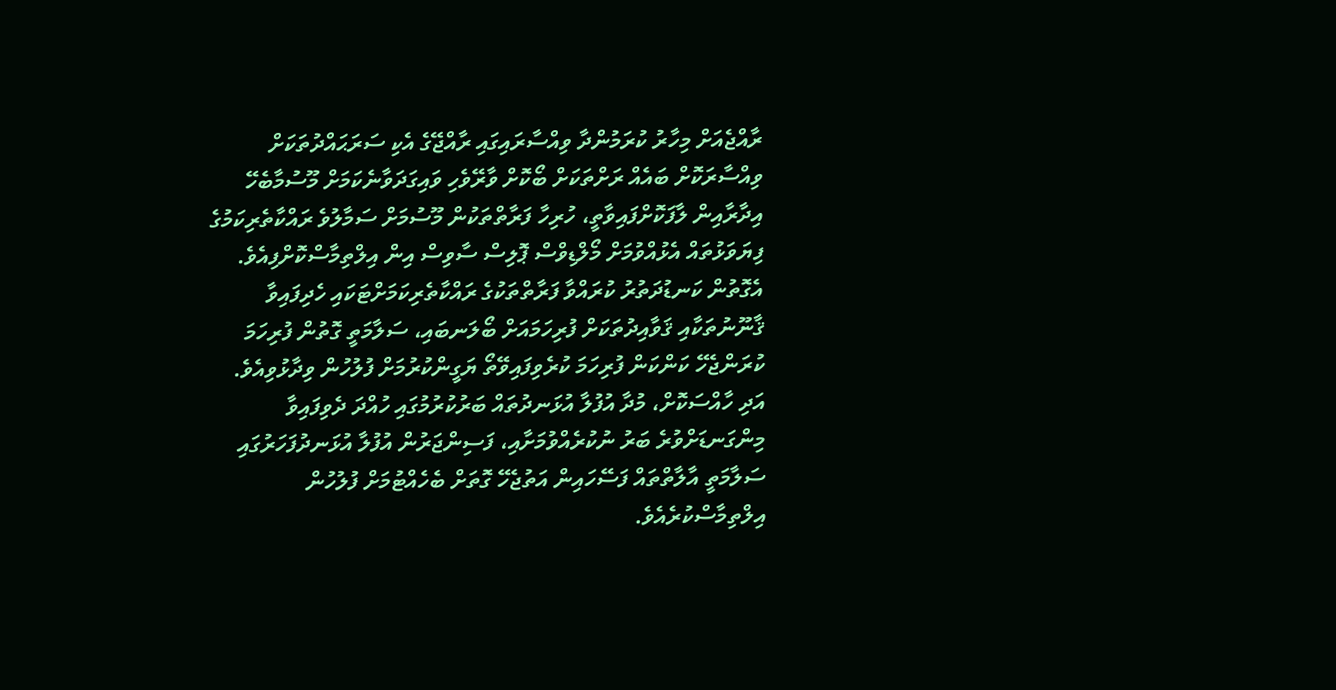ރާއްޖެއަށް މިހާރު ކުރަމުންދާ ވިއްސާރައިގައި ރާއްޖޭގެ އެކި ސަރަޙައްދުތަކަށް ވިއްސާރަކޮށް ބައެއް ރަށްތަކަށް ބޯކޮށް ވާރޭވެހި ވައިގަދަވާނެކަމަށް މޫސުމާބެހޭ އިދާރާއިން ލާފަކޮށްފައިވާތީ، ހުރިހާ ފަރާތްތަކުން މޫސުމަށް ސަމާލުވެ ރައްކާތެރިކަމުގެ ފިޔަވަޅުތައް އެޅުއްވުމަށް މޯލްޑިވްސް ޕޮލިސް ސާވިސް އިން އިލްތިމާސްކޮށްފިއެވެ.
އެގޮތުން ކަނޑުދަތުރު ކުރައްވާ ފަރާތްތަކުގެ ރައްކާތެރިކަމަށްޓަކައި ހެދިފައިވާ ޤާނޫނުތަކާއި ޤަވާއިދުތަކަށް ފުރިހަމައަށް ބޯލަނބައި، ސަލާމަތީ ގޮތުން ފުރިހަމަ ކުރަންޖެހޭ ކަންކަން ފުރިހަމަ ކުރެވިފައިވޭތޯ ޔަގީންކުރުމަށް ފުލުހުން ވިދާޅުވިއެވެ.
އަދި ހާއްސަކޮށް، މުދާ އުފުލާ އުޅަނދުތައް ބަރުކުރުމުގައި ހުއްދަ ދެވިފައިވާ މިންގަނޑަށްވުރެ ބަރު ނުކުރެއްވުމަށާއި، ފަސިންޖަރުން އުފުލާ އުޅަނދުފަހަރުގައި ސަލާމަތީ އާލާތްތައް ފަސޭހައިން އަތުޖެހޭ ގޮތަށް ބެހެއްޓުމަށް ފުލުހުން އިލްތިމާސްކުރެއެވެ.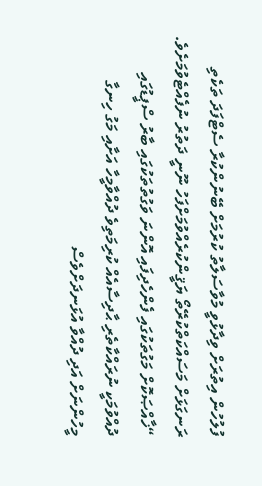ފުލުހުން އިތުރަށް ވިދާޅުވީ މުވާސަލާތު ކުރުމަށް ބޭނުންކުރާ ސެޓްފަދަ ތަކެތި ރަނގަޅަށް މަސައްކަތްކުރޭތޯ ޔަޤީންކުރެއްވުމަށްފަހު ނޫނީ ދަތުރު ނުފެއްޓެވުމަށެވެ.
“ޚާއްޞަކޮށް މަގުތަކުގައި ފެންހެދިފައި އޮންނަ ވަގުތުތަކުގައި ބާރު ސްޕީޑުގައި ދުއްވުމަކީ ނުރައްކާތެރި ޙާދިސާއެއް ކުރިމަތިވެ ދުއްވާމީހާ އަށާއި މަގު ހިނގާ މީހުންނަށް އަދި ދުއްވާ އުޅަނދަށްވެސް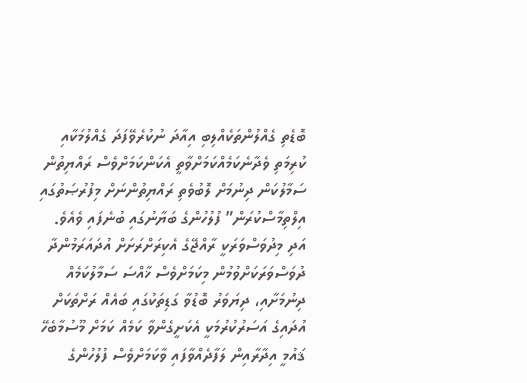ބޮޑެތި ގެއްލުންތަކެއްލިބި އިއާދަ ނުކުރެވޭފަދަ ގެއްލުމަކާއި ކުރިމަތި ވެދާނެކަމެއްކަމަށްވާތީ އެކަންކަމަށްވެސް ރައްޔިތުން ސަމާލުކަން ދިނުމަށް ލޮބުވެތި ރައްޔިތުންނަށް މިފުރުޞަތުގައި އިލްތިމާސްކުރަން” ފުލުހުންގެ ބަޔާނުގައި ބުނެފައި ވެއެވެ.
އަދި މިދުވަސްވަރަކީ ރާއްޖޭގެ އެކިރަށްރަށަށް އުދައަރަމުންދާ ދުވަސްވަރަކަށްވުމުން މިކަމަށްވެސް ޚާއްސަ ސަމާލުކަމެއް ދިނުމަށާއި، ދިޔަވަރު ބޮޑުވާ ގަޑިތަކުގައި ބައެއް ރަށްތަކަށް އުދައިގެ އަސަރުކުރުމަކީ އެކަށީގެންވާ ކަމެއް ކަމަށް މޫސުމާބެހޭ ޤައުމީ އިދާރާއިން ލަފާދެއްވާފައި ވާކަމަށްވެސް ފުލުހުންގެ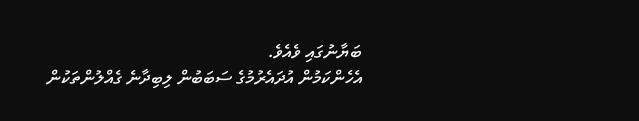ބަޔާނުގައި ވެއެވެ.
އެހެންކަމުން އުދައެރުމުގެ ސަބަބުން ލިބިދާނެ ގެއްލުންތަކުން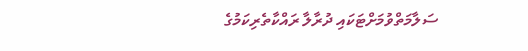ސަލާމަތްވުމަށްޓަކައި ދުރާލާ ރައްކާތެރިކަމުގެ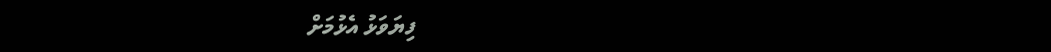ފިޔަވަޅު އެޅުމަށް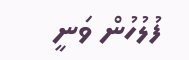ފުލުހުން ވަނީ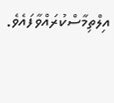އިލްތިމާސްކުރައްވާފައެވެ.